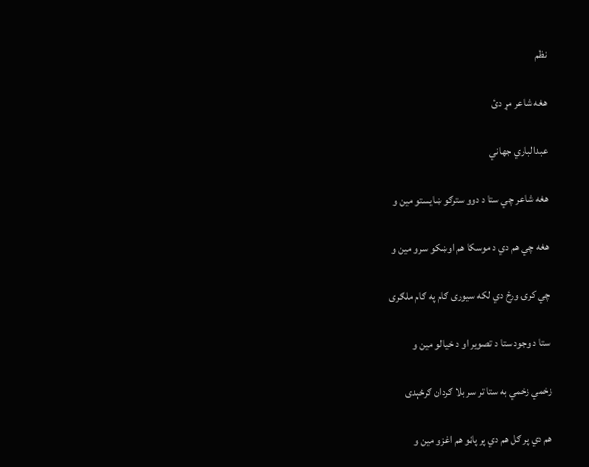نظم

هغه شاعر مړ دئ

عبدالباري جهاني

هغه شاعر چي ستا د دوو سترګو ښايستو مين و

هغه چي هم دي د موسكا هم اوښكو سرو مين و

چي كرۍ ورځ دي لكه سيورى ګام په ګام ملګرى

ستا د وجود ستا د تصوير او د خيالو مين و

زخمي زخمي به ستا تر سر بلا ګردان ګرځېدى

هم دي پر ګل هم دي پر پاڼو هم اغزو مين و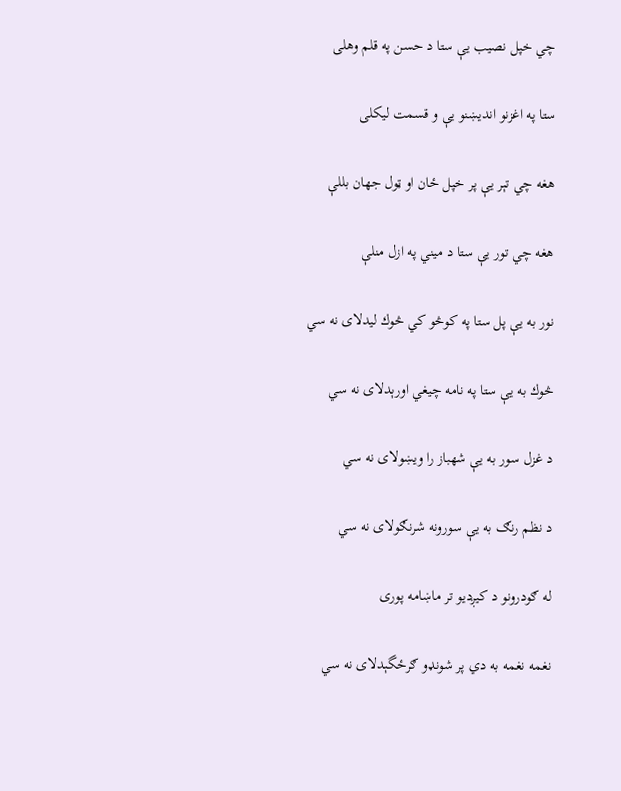چي خپل نصيب يې ستا د حسن په قلم وهلى

ستا په اغزنو انديښنو يې و قسمت ليكلى

هغه چي تېر يې پر خپل ځان او ټول جهان بللې

هغه چي تور يې ستا د ميني په ازل منلې

نور به يې پل ستا په كوڅو كي څوك ليدلاى نه سي

څوك به يې ستا په نامه چيغي اورېدلاى نه سي

د غزل سور به يې شهباز را ويښولاى نه سي

د نظم رنګ به يې سورونه شرنګولاى نه سي

له ګودرونو د كيږديو تر ماښامه پورى

نغمه نغمه به دي پر شونډو ګرځگېدلاى نه سي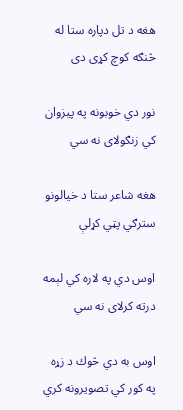هغه د تل دپاره ستا له څنګه كوچ كړى دى

نور دي خوبونه په پيزوان كي زنګولاى نه سي

هغه شاعر ستا د خيالونو سترګي پټي كړلې

اوس دي په لاره كي لېمه درته كرلاى نه سي

اوس به دي څوك د زړه په كور كي تصويرونه كري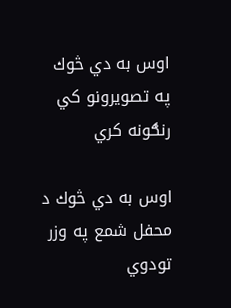اوس به دي څوك په تصويرونو كي رنګونه كري

اوس به دي څوك د محفل شمع په وزر تودوي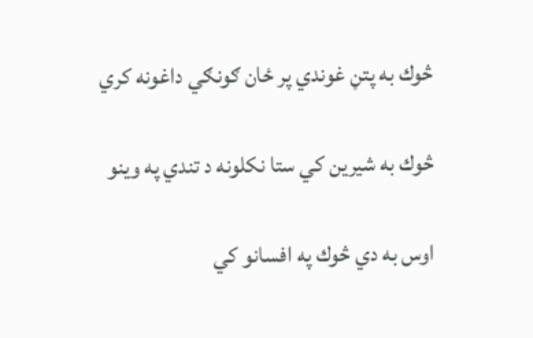څوك به پتڼ غوندي پر ځان ګونګي داغونه كري

څوك به شيرين كي ستا نكلونه د تندي په وينو

اوس به دي څوك په افسانو كي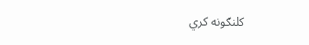كلنګونه كري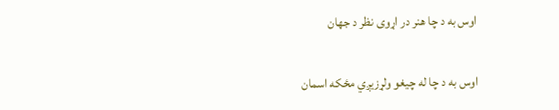اوس به د چا هنر در اړوى نظر د جهان

اوس به د چا له چيغو ولړزيږي مځكه اسمان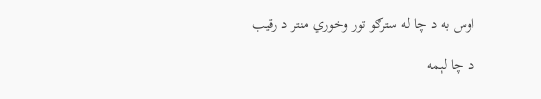اوس به د چا له سترګو تور وخوري منتر د رقيب

د چا لېمه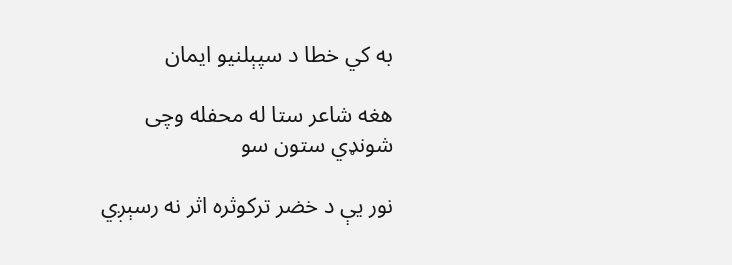به كي خطا د سپېلنيو ايمان

هغه شاعر ستا له محفله وچى شونډي ستون سو

نور يې د خضر تركوثره اثر نه رسېږي